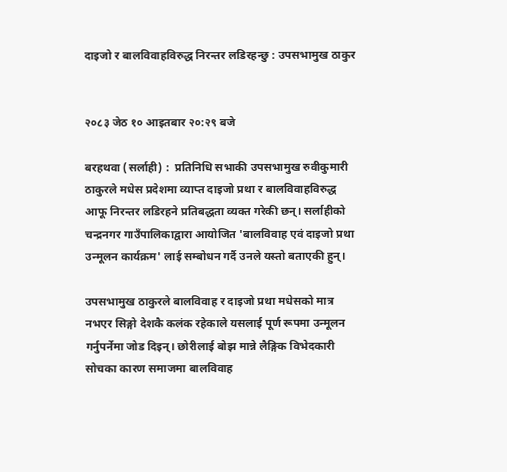दाइजो र बालविवाहविरुद्ध निरन्तर लडिरहन्छु : उपसभामुख ठाकुर


२०८३ जेठ १० आइतबार २०:२९ बजे

बरहथवा (सर्लाही) :  प्रतिनिधि सभाकी उपसभामुख रुवीकुमारी ठाकुरले मधेस प्रदेशमा व्याप्त दाइजो प्रथा र बालविवाहविरुद्ध आफू निरन्तर लडिरहने प्रतिबद्धता व्यक्त गरेकी छन्। सर्लाहीको चन्द्रनगर गाउँपालिकाद्वारा आयोजित 'बालविवाह एवं दाइजो प्रथा उन्मूलन कार्यक्रम' लाई सम्बोधन गर्दै उनले यस्तो बताएकी हुन्।

उपसभामुख ठाकुरले बालविवाह र दाइजो प्रथा मधेसको मात्र नभएर सिङ्गो देशकै कलंक रहेकाले यसलाई पूर्ण रूपमा उन्मूलन गर्नुपर्नेमा जोड दिइन्। छोरीलाई बोझ मान्ने लैङ्गिक विभेदकारी सोचका कारण समाजमा बालविवाह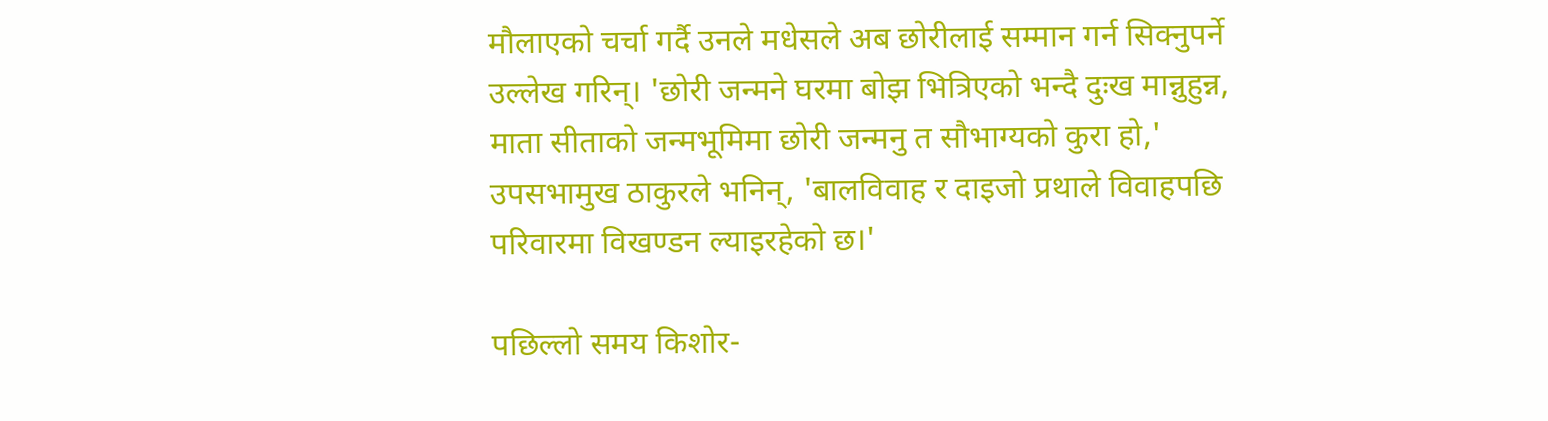मौलाएको चर्चा गर्दै उनले मधेसले अब छोरीलाई सम्मान गर्न सिक्नुपर्ने उल्लेख गरिन्। 'छोरी जन्मने घरमा बोझ भित्रिएको भन्दै दुःख मान्नुहुन्न, माता सीताको जन्मभूमिमा छोरी जन्मनु त सौभाग्यको कुरा हो,' उपसभामुख ठाकुरले भनिन्, 'बालविवाह र दाइजो प्रथाले विवाहपछि परिवारमा विखण्डन ल्याइरहेको छ।'

पछिल्लो समय किशोर-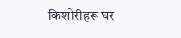किशोरीहरू घर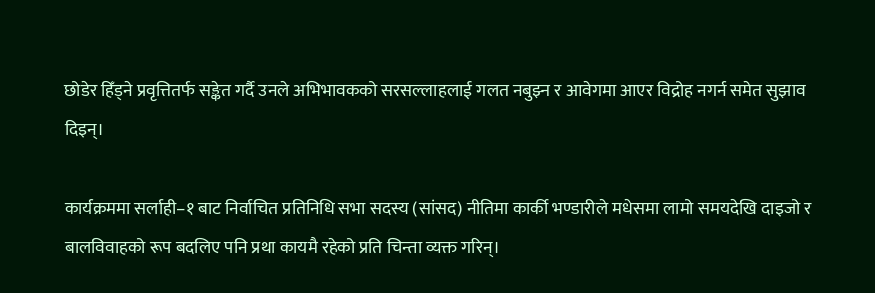छोडेर हिँड्ने प्रवृत्तितर्फ सङ्केत गर्दै उनले अभिभावकको सरसल्लाहलाई गलत नबुझ्न र आवेगमा आएर विद्रोह नगर्न समेत सुझाव दिइन्।

कार्यक्रममा सर्लाही–१ बाट निर्वाचित प्रतिनिधि सभा सदस्य (सांसद) नीतिमा कार्की भण्डारीले मधेसमा लामो समयदेखि दाइजो र बालविवाहको रूप बदलिए पनि प्रथा कायमै रहेको प्रति चिन्ता व्यक्त गरिन्।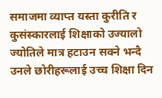समाजमा व्याप्त यस्ता कुरीति र कुसंस्कारलाई शिक्षाको उज्यालो ज्योतिले मात्र हटाउन सक्ने भन्दै उनले छोरीहरूलाई उच्च शिक्षा दिन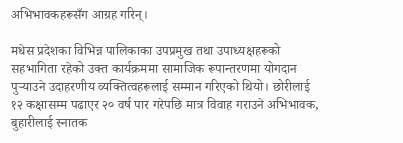अभिभावकहरूसँग आग्रह गरिन्।

मधेस प्रदेशका विभिन्न पालिकाका उपप्रमुख तथा उपाध्यक्षहरूको सहभागिता रहेको उक्त कार्यक्रममा सामाजिक रूपान्तरणमा योगदान पुर्‍याउने उदाहरणीय व्यक्तित्वहरूलाई सम्मान गरिएको थियो। छोरीलाई १२ कक्षासम्म पढाएर २० वर्ष पार गरेपछि मात्र विवाह गराउने अभिभावक, बुहारीलाई स्नातक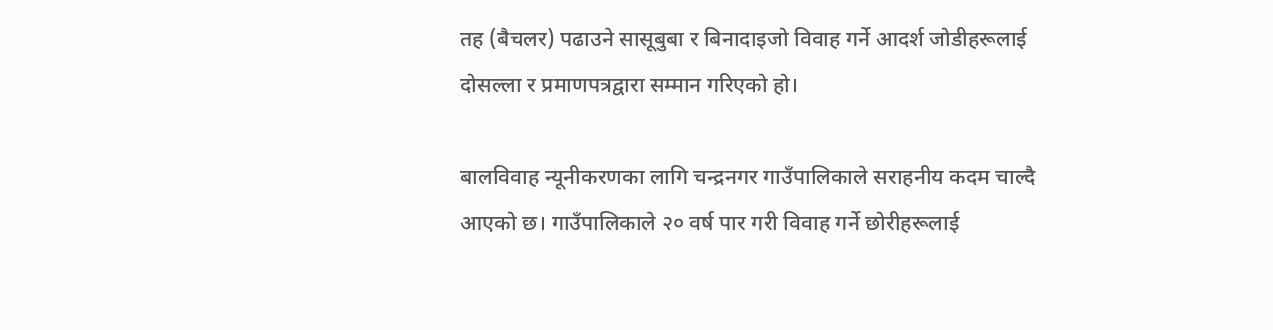तह (बैचलर) पढाउने सासूबुबा र बिनादाइजो विवाह गर्ने आदर्श जोडीहरूलाई दोसल्ला र प्रमाणपत्रद्वारा सम्मान गरिएको हो।

बालविवाह न्यूनीकरणका लागि चन्द्रनगर गाउँपालिकाले सराहनीय कदम चाल्दै आएको छ। गाउँपालिकाले २० वर्ष पार गरी विवाह गर्ने छोरीहरूलाई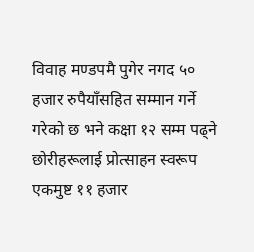विवाह मण्डपमै पुगेर नगद ५० हजार रुपैयाँसहित सम्मान गर्ने गरेको छ भने कक्षा १२ सम्म पढ्ने छोरीहरूलाई प्रोत्साहन स्वरूप एकमुष्ट ११ हजार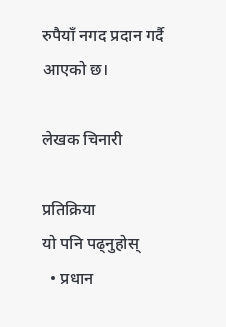रुपैयाँ नगद प्रदान गर्दै आएको छ।

लेखक चिनारी

प्रतिक्रिया
यो पनि पढ्नुहोस्
  • प्रधान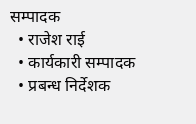सम्पादक
  • राजेश राई
  • कार्यकारी सम्पादक
  • प्रबन्ध निर्देशक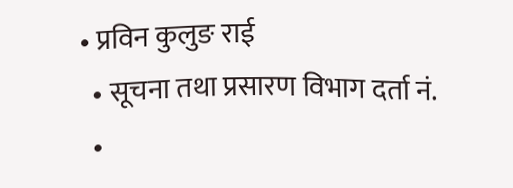• प्रविन कुलुङ राई
  • सूचना तथा प्रसारण विभाग दर्ता नं.
  •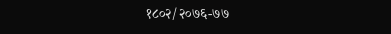१८०२/२०७६-७७